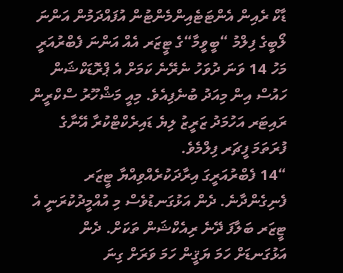ޑާކް ރެއިން އެންޓަޓެއިންމެންޓުން އުފައްދަމުން އަންނަ ލޯބީގެ ފިލްމު “ބީވީމާ“ގެ ޓީޒަރ އެއް އަންނަ ފެބްރުއަރީ މަހު 14 ވަނަ ދުވަހު ނެރޭނެ ކަމަށް އެ ޕްރޮޑަކްޝަން ހައުސް އިން މިއަދު ބުނެފިއެވެ. މިއީ މަޝްހޫރު ސްކްރީން ރައިޓަރ އަހުމަދު ޒަރީޒު ލިޔެ ޑައިރެކްޓްކުރާ އޭނާގެ ފުރަތަމަ ފީޗަރ ފިލްމެވެ.
“14 ފެބްރުއަރީގަ އިރާދަކުރެއްވިއްޔާ ޓީޒަރ ފެނިގެންދާނެ. ދެން އަޅުގަނޑުވެސް މި އުއްމީދުކުރަނީ އެ ޓީޒަރ ބަލާފަ ދޭނެ ރިއެކްޝަން ތަކަށް. ދެން އަޅުގަނޑަށް ހަމަ ޔަޤީން ހަމަ ވަރަށް ގިނަ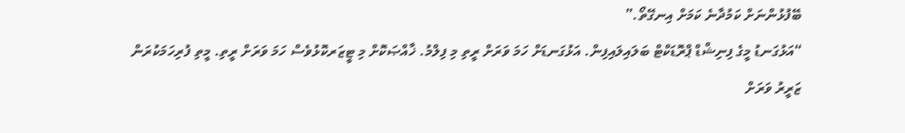ބޭފުޅުންނަށް ކަމުދާނެ ކަމަށް އިނގޭތޯ.”
“އަޅުގަނޑު މީގެ ފިނިޝްޑް ޕްރޮޑަކްޓް ބަލައިލައިފިން. އަޅުގަނޑަށް ހަމަ ވަރަށް ރީތި މި ފިލްމު. ޚާއްޞަކޮށް މި ޓީޒަރކޮޅުވެސް ހަމަ ވަރަށް ރީތި. މީތި ފުރިހަމަކުރަން ޒަރީރު ވަރަށް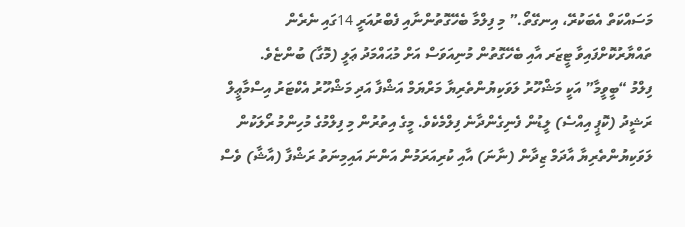މަސައްކަތް އެބަކުރޭ، އިނގޭތޯ.” މި ފިލްމާ ބެހޭގޮތުންނާއި ފެބްރުއަރީ 14ގައި ނެރެން ތައްޔާރުކޮށްފައިވާ ޓީޒަރ އާއި ބެހޭގޮތުން މުނިއަވަސް އަށް މުޙައްމަދު ޢަލީ (މޮގާ) ބުންޏެވެ.
ފިލްމު “ބީވީމާ” އަކީ މަޝްހޫރު ލަވަކިޔުންތެރިޔާ މަރްޔަމް އަޝްފާ އަދި މަޝްހޫރު އެކްޓަރު އިސްމާޢީލް ރަޝީދު (ކޮޕީ އިއްސެ) ލީޑުން ފެނިގެންދާނެ ފިލްމެކެވެ. މީގެ އިތުރުން މި ފިލްމުގެ މުހިންމު ރޯލަކުން ލަވަކިޔުންތެރިޔާ އާދަމް ޒިދާން (ނާނަ) އާއި ކުރިއަރަމުން އަންނަ އައިމިނަތު ރަޝްފާ (އާޝާ) ވެސް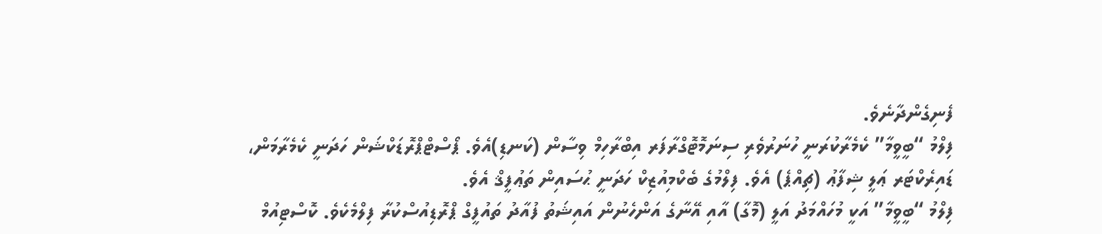ފެނިގެންދާނެވެ.
ފިލްމު “ބީވީމާ” ކެމެރާކުރަނީ ހުނަރުވެރި ސިނަމޮޓޮގްރާފަރ އިބްރާހިމް ވިސާން (ކަނޑި)އެވެ. ޕޯސްޓްޕްރޮޑަކްޝަން ހަދަނީ ކެމެރާމަން، ޑައިރެކްޓަރ ޢަލީ ޝިފާޢު (ޗިއްޕެ) އެވެ. ފިލްމުގެ ބެކްމިއުޒިކް ހަދަނީ ޙުސައިން ތަޢުފީޤް އެވެ.
ފިލްމު “ބީވީމާ” އަކީ މުހައްމަދު އަލީ (މޮގާ) އާއި އޭނާގެ އަންހެނުން އައިޝަތު ފުއާދު ތައުފީގް ޕްރޮޑިއުސްކުރާ ފިލްމެކެވެ. ކޮސްޓިއުމް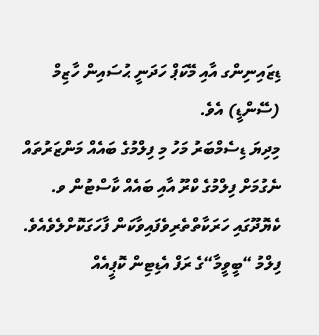ޑިޒައިނިންގ އާއި މޭކަޕް ހަދަނީ ޙުސައިން ހާޒިމް (ސޭންޑީ) އެވެ.
މިދިޔަ ޑިސެމްބަރު މަހު މި ފިލްމުގެ ބައެއް މަންޒަރުތައް ނެގުމަށް ފިލްމުގެ ކްރޫ އާއި ބައެއް ކާސްޓުން ވ. ކެޔޮދޫގައި ހަރަކާތްތެރިވެފައިވާކަން ފާހަގަކޮށްލެވެއެވެ.
ފިލްމު “ބީވީމާ“ގެ ރަފް އެޑިޓިން ކޮޕީއެއް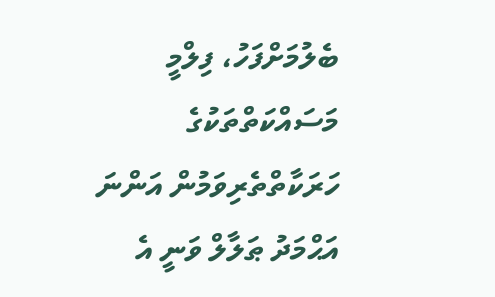ބެލުމަށްފަހު، ފިލްމީ މަސައްކަތްތަކުގެ ހަރަކާތްތެރިވަމުން އަންނަ އަޙްމަދު ޠަލާލް ވަނީ އެ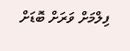ފިލްމަށް ވަރަށް ބޮޑަށް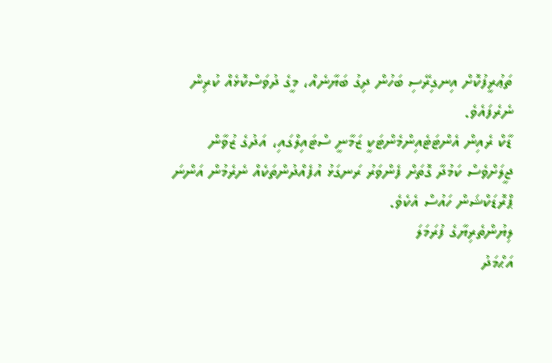ތަޢުރީފުކޮށް އިނގިރޭސި ބަހުން ދިގު ބަޔާނެއް، މީގެ ދުވަސްކޮޅެއް ކުރިން ނެރެފައެވެ.
ޑާކް ރެއިން އެންޓަޓެއިންމެންޓަކީ ޒަމާނީ ސްޓައިލްގައި، އަދުގެ ޒުވާން ޖީލަށްވެސް ކަމުދާ ގޮތަށް ފެންވަރު ރަނގަޅު އުފެއްދުންތަކެއް ނެރެމުން އަންނަ ޕްރޮޑަކްޝަން ހައުސް އެކެވެ.
ލިޔުންތެރިޔާގެ ފުރަމަލަ
އަޙްމަދު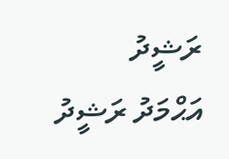ރަޝީދު
އަޙްމަދު ރަޝީދު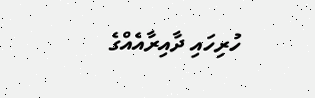ހުރިހައި ދާއިރާއެއްގެ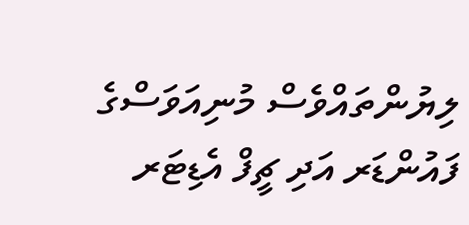ލިޔުންތައްވެސް މުނިއަވަސްގެ ފައުންޑަރ އަދި ޗީފް އެޑިޓަރ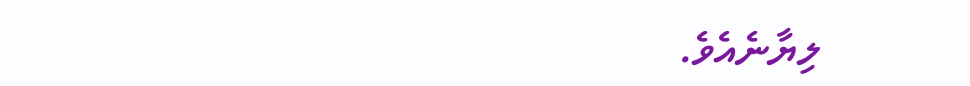ލިޔާނެއެވެ.